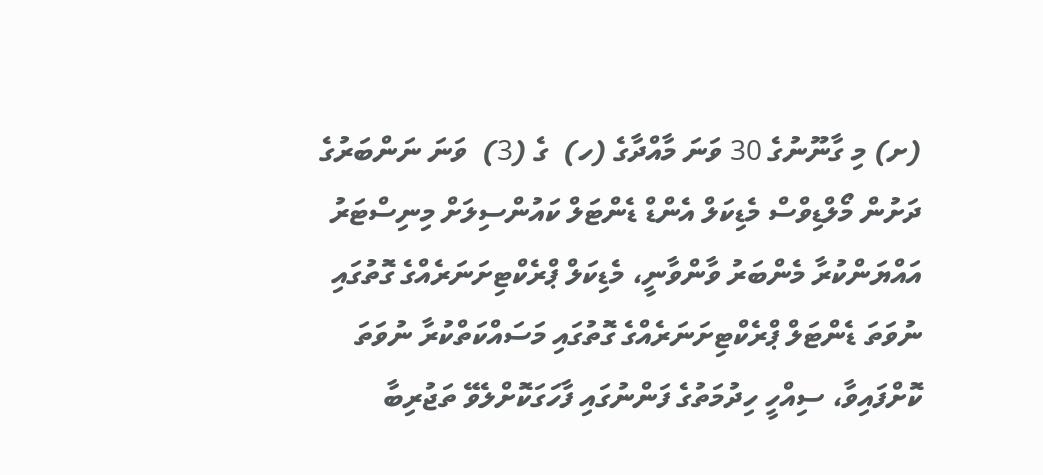(ށ) މި ގާނޫނުގެ 30 ވަނަ މާއްދާގެ (ހ)  ގެ (3)  ވަނަ ނަންބަރުގެ ދަށުން މޯލްޑިވްސް މެޑިކަލް އެންޑް ޑެންޓަލް ކައުންސިލަށް މިނިސްޓަރު އައްޔަންކުރާ މެންބަރު ވާންވާނީ، މެޑިކަލް ޕްރެކްޓިށަނަރެއްގެ ގޮތުގައި ނުވަތަ ޑެންޓަލް ޕްރެކްޓިށަނަރެއްގެ ގޮތުގައި މަސައްކަތްކުރާ ނުވަތަ ކޮށްފައިވާ، ސިއްހީ ހިދުމަތުގެ ފަންނުގައި ފާހަގަކޮށްލެވޭ ތަޖުރިބާ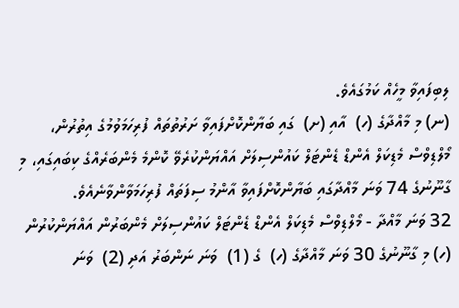ލިބިފައިވާ މީހެއް ކަމުގައެވެ.
(ނ) މި މާއްދާގެ (ހ)  އާއި (ށ)  ގައި ބަޔާންކޮށްފައިވާ ށަރުތުތައް ފުރިހަމަވުމުގެ އިތުރުން، މޯލްޑިވްސް މެޑިކަލް އެންޑް ޑެންޓަލް ކައުންސިލަށް އައްޔަންކުރެވޭ ކޮންމެ މެންބަރެއްގެ ކިބައިގައި، މި ގާނޫނުގެ 74 ވަނަ މާއްދާގައި ބަޔާންކޮށްފައިވާ އާންމު ސިފަތައް ފުރިހަމަވާންވާނެއެވެ.
32 ވަނަ މާއްދާ - މޯލްޑިވްސް މެޑިކަލް އެންޑް ޑެންޓަލް ކައުންސިލަށް މެންބަރުން އައްޔަންކުރުން
(ހ) މި ގާނޫނުގެ 30 ވަނަ މާއްދާގެ (ހ)  ގެ (1)  ވަނަ ނަންބަރު އަދި (2)  ވަނަ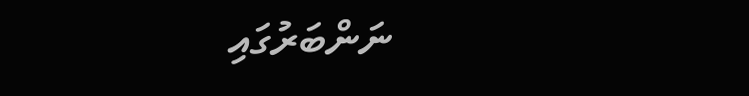ނަންބަރުގައި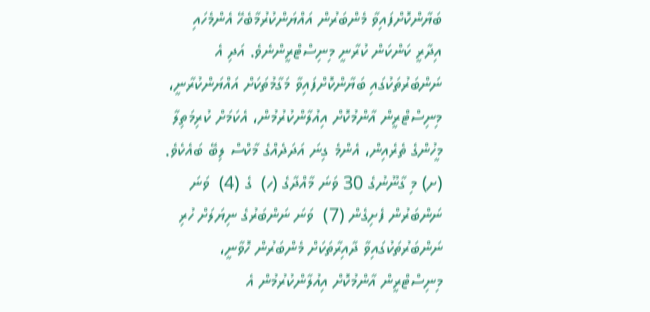ބަޔާންކޮށްފައިވާ މެންބަރުން އައްޔަންކުރުމާބެހޭ އެންމެހައި އިދާރީ ކަންކަން ކުރާނީ މިނިސްޓްރީންނެވެ. އަދި އެ ނަންބަރުތަކުގައި ބަޔާންކޮށްފައިވާ މަގާމުތަކަށް އައްޔަންކުރާނީ، މިނިސްޓްރީން އާންމުކޮށް އިއުލާންކުރުމުން، އެކަމަށް ކުރިމަތިލާ މީހުންގެ ތެރެއިން، އެންމެ ގިނަ އަދަދެއްގެ މާކްސް ލިބޭ ބައެކެވެ.
(ށ) މި ގާނޫނުގެ 30 ވަނަ މާއްދާގެ (ހ)  ގެ (4)  ވަނަ ނަންބަރުން ފެށިގެން (7)  ވަނަ ނަންބަރުގެ ނިޔަލަށް ހުރި ނަންބަރުތަކުގައިވާ ދާއިރާތަކަށް މެންބަރުން ހޮވާނީ، މިނިސްޓްރީން އާންމުކޮށް އިއުލާންކުރުމުން އެ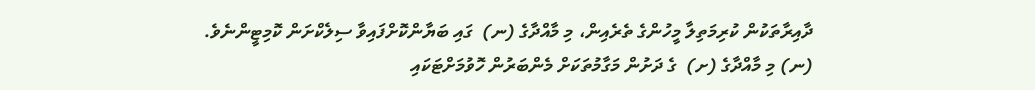ދާއިރާތަކުން ކުރިމަތިލާ މީހުންގެ ތެރެއިން، މި މާއްދާގެ (ނ)  ގައި ބަޔާންކޮށްފައިވާ ސިލެކްށަން ކޮމިޓީންނެވެ.
(ނ) މި މާއްދާގެ (ށ)  ގެ ދަށުން މަގާމުތަކަށް މެންބަރުން ހޮވުމަށްޓަކައި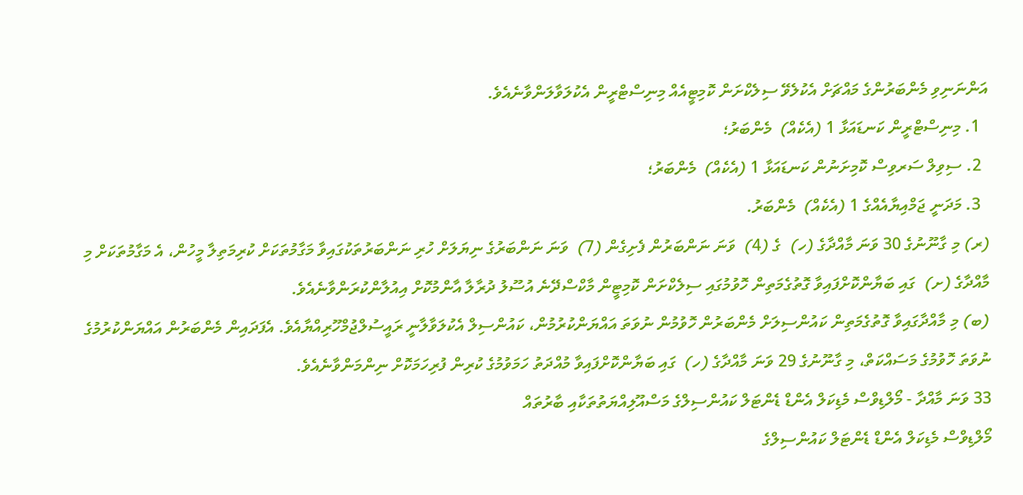އަންނަނިވި މެންބަރުންގެ މައްޗަށް އެކުލެވޭ ސިލެކްށަން ކޮމިޓީއެއް މިނިސްޓްރީން އެކުލަވާލަންވާނެއެވެ.
  1. މިނިސްޓްރީން ކަނޑައަޅާ 1 (އެކެއް)  މެންބަރު؛
  2. ސިވިލް ސަރވިސް ކޮމިށަނުން ކަނޑައަޅާ 1 (އެކެއް)  މެންބަރު؛
  3. މަދަނީ ޖަމްއިޔާއެއްގެ 1 (އެކެއް)  މެންބަރު.
(ރ) މި ގާނޫނުގެ 30 ވަނަ މާއްދާގެ (ހ)  ގެ (4)  ވަނަ ނަންބަރުން ފެށިގެން (7)  ވަނަ ނަންބަރުގެ ނިޔަލަށް ހުރި ނަންބަރުތަކުގައިވާ މަގާމުތަކަށް ކުރިމަތިލާ މީހުން، އެ މަގާމުތަކަށް މި މާއްދާގެ (ށ)  ގައި ބަޔާންކޮށްފައިވާ ގޮތުގެމަތިން ހޮވުމުގައި ސިލެކްށަން ކޮމިޓީން މާކްސްދޭނެ އުސޫލު ދުރާލާ އާންމުކޮށް އިއުލާންކުރަންވާނެއެވެ.
(ބ) މި މާއްދާގައިވާ ގޮތުގެމަތިން ކައުންސިލަށް މެންބަރުން ހޮވުމުން ނުވަތަ އައްޔަންކުރުމުން، ކައުންސިލް އެކުލަވާލާނީ ރައީސުލްޖުމްހޫރިއްޔާއެވެ. އެފަދައިން މެންބަރުން އައްޔަންކުރުމުގެ ނުވަތަ ހޮވުމުގެ މަސައްކަތް، މި ގާނޫނުގެ 29 ވަނަ މާއްދާގެ (ހ)  ގައި ބަޔާންކޮށްފައިވާ މުއްދަތު ހަމަވުމުގެ ކުރިން ފުރިހަމަކޮށް ނިންމަންވާނެއެވެ.
33 ވަނަ މާއްދާ - މޯލްޑިވްސް މެޑިކަލް އެންޑް ޑެންޓަލް ކައުންސިލްގެ މަސްއޫލިއްޔަތުތަކާއި ބާރުތައް
މޯލްޑިވްސް މެޑިކަލް އެންޑް ޑެންޓަލް ކައުންސިލްގެ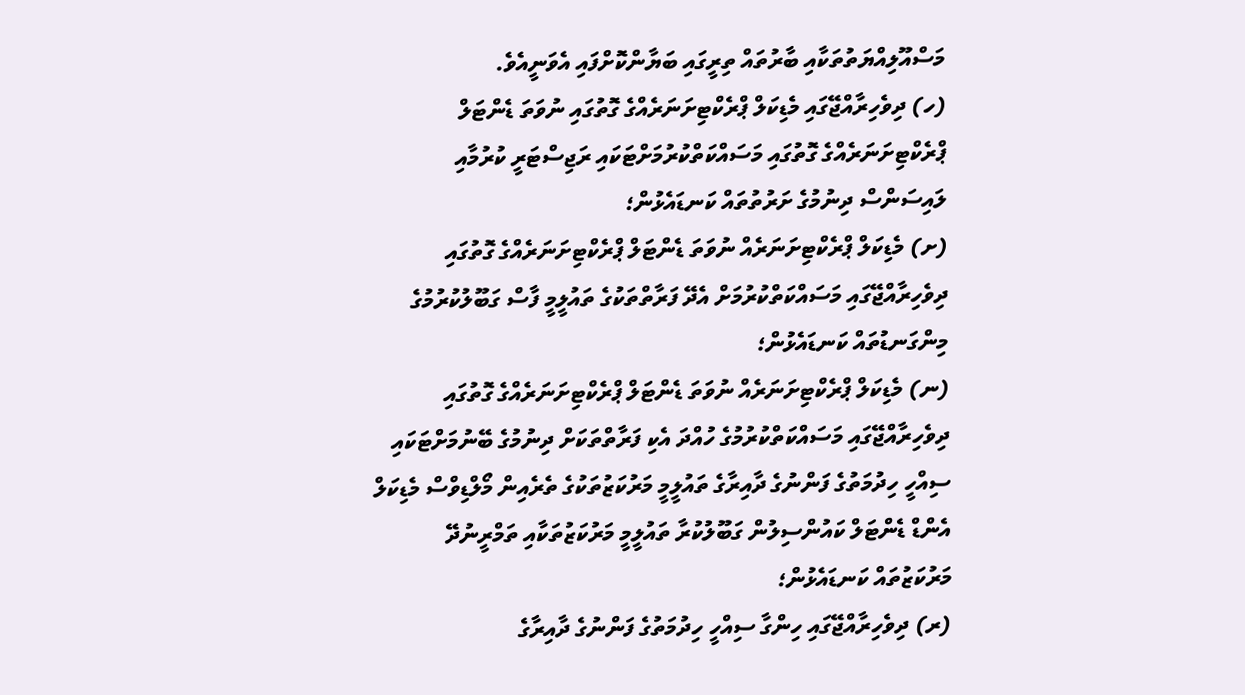މަސްއޫލިއްޔަތުތަކާއި ބާރުތައް ތިރީގައި ބަޔާންކޮށްފައި އެވަނީއެވެ.
(ހ) ދިވެހިރާއްޖޭގައި މެޑިކަލް ޕްރެކްޓިށަނަރެއްގެ ގޮތުގައި ނުވަތަ ޑެންޓަލް ޕްރެކްޓިށަނަރެއްގެ ގޮތުގައި މަސައްކަތްކުރުމަށްޓަކައި ރަޖިސްޓަރީ ކުރުމާއި ލައިސަންސް ދިނުމުގެ ށަރުތުތައް ކަނޑައެޅުން؛
(ށ) މެޑިކަލް ޕްރެކްޓިށަނަރެއް ނުވަތަ ޑެންޓަލް ޕްރެކްޓިށަނަރެއްގެ ގޮތުގައި ދިވެހިރާއްޖޭގައި މަސައްކަތްކުރުމަށް އެދޭ ފަރާތްތަކުގެ ތައުލީމީ ފާސް ގަބޫލުކުރުމުގެ މިންގަނޑުތައް ކަނޑައެޅުން؛
(ނ) މެޑިކަލް ޕްރެކްޓިށަނަރެއް ނުވަތަ ޑެންޓަލް ޕްރެކްޓިށަނަރެއްގެ ގޮތުގައި ދިވެހިރާއްޖޭގައި މަސައްކަތްކުރުމުގެ ހުއްދަ އެކި ފަރާތްތަކަށް ދިނުމުގެ ބޭނުމަށްޓަކައި ސިއްހީ ހިދުމަތުގެ ފަންނުގެ ދާއިރާގެ ތައުލީމީ މަރުކަޒުތަކުގެ ތެރެއިން މޯލްޑިވްސް މެޑިކަލް އެންޑް ޑެންޓަލް ކައުންސިލުން ގަބޫލުކުރާ ތައުލީމީ މަރުކަޒުތަކާއި ތަމްރީނުދޭ މަރުކަޒުތައް ކަނޑައެޅުން؛
(ރ) ދިވެހިރާއްޖޭގައި ހިންގާ ސިއްހީ ހިދުމަތުގެ ފަންނުގެ ދާއިރާގެ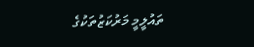ތައުލީމީ މަރުކަޒުތަކުގެ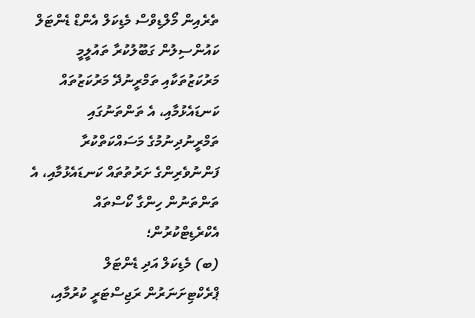ތެރެއިން މޯލްޑިވްސް މެޑިކަލް އެންޑް ޑެންޓަލް ކައުންސިލުން ގަބޫލުކުރާ ތައުލީމީ މަރުކަޒުތަކާއި ތަމްރީނުދޭ މަރުކަޒުތައް ކަނޑައެޅުމާއި، އެ ތަންތަނުގައި ތަމްރީނުދިނުމުގެ މަސައްކަތްކުރާ ފަންނުވެރިންގެ ށަރުތުތައް ކަނޑައެޅުމާއި، އެ ތަންތަނުން ހިންގާ ކޯސްތައް އެކްރެޑިޓްކުރުން؛
(ބ) މެޑިކަލް އަދި ޑެންޓަލް ޕްރެކްޓިށަނަރުން ރަޖިސްޓަރީ ކުރުމާއި،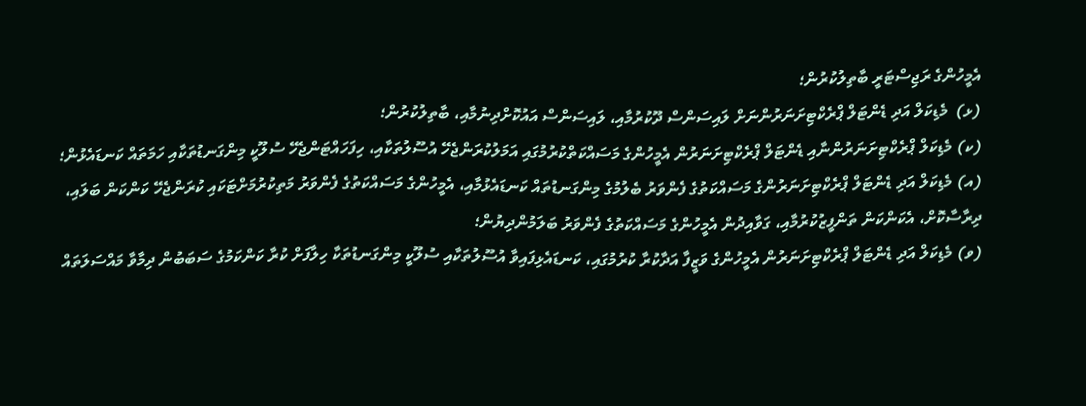އެމީހުންގެ ރަޖިސްޓަރީ ބާތިލުކުރުން؛
(ޅ)  މެޑިކަލް އަދި ޑެންޓަލް ޕްރެކްޓިށަނަރުންނަށް ލައިސަންސް ދޫކުރުމާއި، ލައިސަންސް އައުކޮށްދިނުމާއި، ބާތިލުކުރުން؛
(ކ) މެޑިކަލް ޕްރެކްޓިށަނަރުންނާއި ޑެންޓަލް ޕްރެކްޓިށަނަރުން އެމީހުންގެ މަސައްކަތްކުރުމުގައި އަމަލުކުރަންޖެހޭ އުސޫލުތަކާއި، ހިފަހައްޓަންޖެހޭ ސުލޫކީ މިންގަނޑުތަކާއި ހަމަތައް ކަނޑައެޅުން؛
(އ) މެޑިކަލް އަދި ޑެންޓަލް ޕްރެކްޓިށަނަރުންގެ މަސައްކަތުގެ ފެންވަރު ބެލުމުގެ މިންގަނޑުތައް ކަނޑައެޅުމާއި، އެމީހުންގެ މަސައްކަތުގެ ފެންވަރު މަތިކުރުމަށްޓަކައި ކުރަންޖެހޭ ކަންކަން ބަލައި، ދިރާސާކޮށް، އެކަންކަން ތަންފީޒުކުރުމާއި، ގަވާއިދުން އެމީހުންގެ މަސައްކަތުގެ ފެންވަރު ބަލަމުންދިޔުން؛
(ވ) މެޑިކަލް އަދި ޑެންޓަލް ޕްރެކްޓިށަނަރުން އެމީހުންގެ ވަޒީފާ އަދާކުރާ ކުރުމުގައި، ކަނޑައެޅިފައިވާ އުސޫލުތަކާއި ސުލޫކީ މިންގަނޑުތަކާ ހިލާފަށް ކުރާ ކަންކަމުގެ ސަބަބުން ދިމާވާ މައްސަލަތައް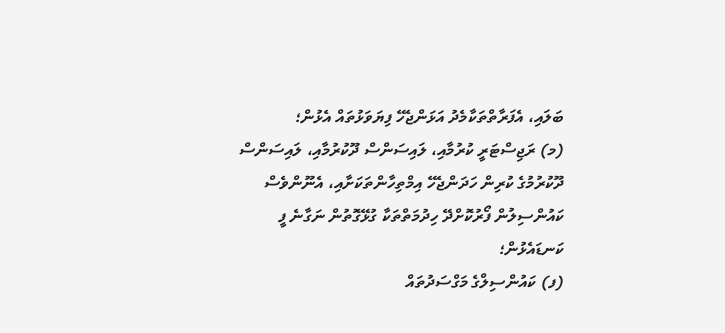ބަލައި، އެފަރާތްތަކާމެދު އަޅަންޖެހޭ ފިޔަވަޅުތައް އެޅުން؛
(މ) ރަޖިސްޓަރީ ކުރުމާއި، ލައިސަންސް ދޫކުރުމާއި، ލައިސަންސް ދޫކުރުމުގެ ކުރިން ހަދަންޖެހޭ އިމްތިހާންތަކަށާއި، އެނޫންވެސް ކައުންސިލުން ފޯރުކޮށްދޭ ހިދުމަތްތަކާ ގުޅޭގޮތުން ނަގާނެ ފީ ކަނޑައެޅުން؛
(ފ) ކައުންސިލްގެ މަގްސަދުތައް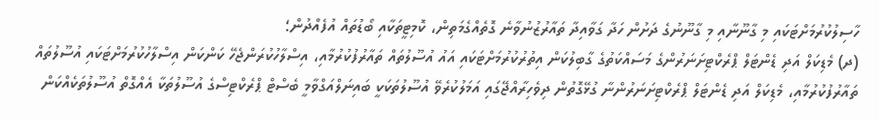ހާސިލުކުރުމަށްޓަކައި މި ގާނޫނާއި މި ގާނޫނުގެ ދަށުން ހަދާ ގަވާއިދާ ތައާރުޒުނުވާނެ ގޮތެއްގެމަތިން، ކޮމިޓީތަކާއި ބޯޑުތައް އުފެއްދުން؛
(ދ) މެޑިކަލް އަދި ޑެންޓަލް ޕްރެކްޓިށަނަރުންގެ މަސައްކަތުގެ ގާބިލުކަން އިތުރުކުރުމަށްޓަކައި އައު އުސޫލުތައް ތައާރުފުކުރުމާއި، އިސްލާހުކުރަންޖެހޭ ކަންކަން އިސްލާހުކުރުމަށްޓަކައި އުސޫލުތައް ތައާރުފުކުރުމާއި، މެޑިކަލް އަދި ޑެންޓަލް ޕްރެކްޓިށަނަރުންނާ ގުޅޭގޮތުން ދިވެހިރާއްޖޭގައި އަމަލުކުރެވޭ އުސޫލުތަކަކީ ބައިނަލްއަގްވާމީ ބެސްޓް ޕްރެކްޓިސްގެ އުސޫލުތަކާ އެއްގޮތް އުސޫލުތަކެއްކަން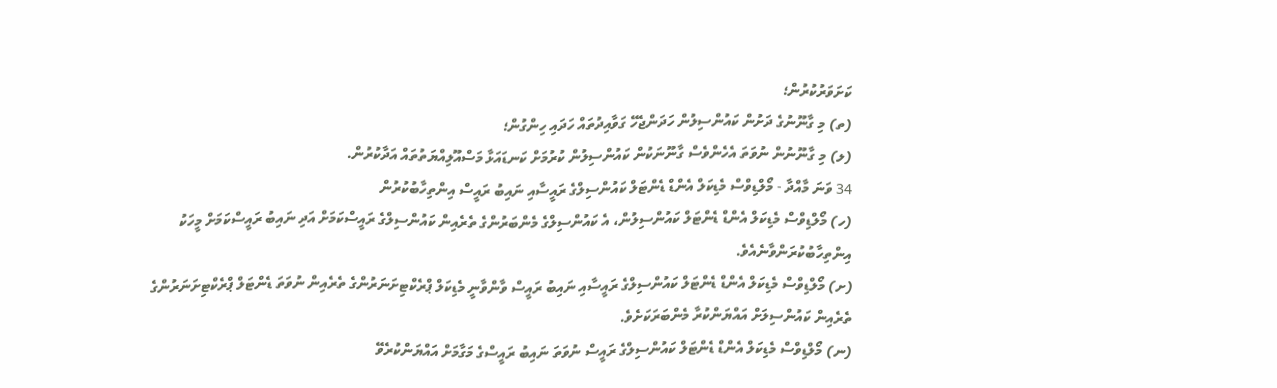ކަށަވަރުކުރުން؛
(ތ) މި ގާނޫނުގެ ދަށުން ކައުންސިލުން ހަދަންޖެހޭ ގަވާއިދުތައް ހަދައި ހިންގުން؛
(ލ) މި ގާނޫނުން ނުވަތަ އެހެންވެސް ގާނޫނަކުން ކައުންސިލުން ކުރުމަށް ކަނޑައަޅާ މަސްއޫލިއްޔަތުތައް އަދާކުރުން.
34 ވަނަ މާއްދާ - މޯލްޑިވްސް މެޑިކަލް އެންޑް ޑެންޓަލް ކައުންސިލްގެ ރައީސާއި ނައިބު ރައީސް އިންތިހާބުކުރުން
(ހ) މޯލްޑިވްސް މެޑިކަލް އެންޑް ޑެންޓަލް ކައުންސިލުން، އެ ކައުންސިލްގެ މެންބަރުންގެ ތެރެއިން ކައުންސިލްގެ ރައީސްކަމަށް އަދި ނައިބު ރައީސްކަމަށް މީހަކު އިންތިހާބުކުރަންވާނެއެވެ.
(ށ) މޯލްޑިވްސް މެޑިކަލް އެންޑް ޑެންޓަލް ކައުންސިލްގެ ރައީސާއި ނައިބު ރައީސް ވާންވާނީ މެޑިކަލް ޕްރެކްޓިށަނަރުންގެ ތެރެއިން ނުވަތަ ޑެންޓަލް ޕްރެކްޓިށަނަރުންގެ ތެރެއިން ކައުންސިލަށް އައްޔަންކުރާ މެންބަރަކަށެވެ.
(ނ) މޯލްޑިވްސް މެޑިކަލް އެންޑް ޑެންޓަލް ކައުންސިލްގެ ރައީސް ނުވަތަ ނައިބު ރައީސްގެ މަގާމަށް އައްޔަންކުރެވޭ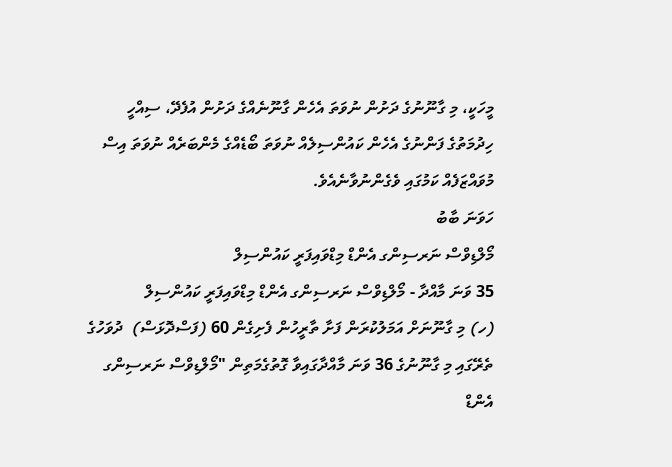މީހަކީ، މި ގާނޫނުގެ ދަށުން ނުވަތަ އެހެން ގާނޫނެއްގެ ދަށުން އުފެދޭ، ސިއްހީ ހިދުމަތުގެ ފަންނުގެ އެހެން ކައުންސިލެއް ނުވަތަ ބޯޑެއްގެ މެންބަރެއް ނުވަތަ އިސް މުވައްޒަފެއް ކަމުގައި ވެގެންނުވާނެއެވެ.
ހަވަނަ ބާބު
މޯލްޑިވްސް ނަރސިންގ އެންޑް މިޑްވައިފަރީ ކައުންސިލް
35 ވަނަ މާއްދާ - މޯލްޑިވްސް ނަރސިންގ އެންޑް މިޑްވައިފަރީ ކައުންސިލް
(ހ) މި ގާނޫނަށް އަމަލުކުރަން ފަށާ ތާރީހުން ފެށިގެން 60 (ފަސްދޮޅަސް)  ދުވަހުގެ ތެރޭގައި މި ގާނޫނުގެ 36 ވަނަ މާއްދާގައިވާ ގޮތުގެމަތިން "މޯލްޑިވްސް ނަރސިންގ އެންޑް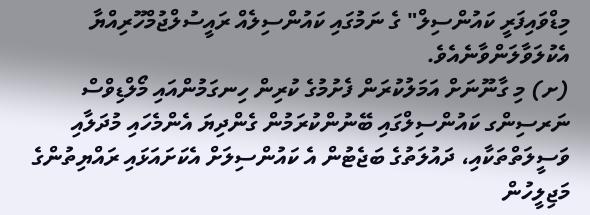މިޑްވައިފަރީ ކައުންސިލް" ގެ ނަމުގައި ކައުންސިލެއް ރައީސުލްޖުމްހޫރިއްޔާ އެކުލަވާލަންވާނެއެވެ.
(ށ) މި ގާނޫނަށް އަމަލުކުރަން ފެށުމުގެ ކުރިން ހިނގަމުންއައި މޯލްޑިވްސް ނަރސިންގ ކައުންސިލްގައި ބޭނުންކުރަމުން ގެންދިޔަ އެންމެހައި މުދަލާއި ވަސީލަތްތަކާއި، ދައުލަތުގެ ބަޖެޓުން އެ ކައުންސިލަށް އެކަށައަޅައި ރައްޔިތުންގެ މަޖިލީހުން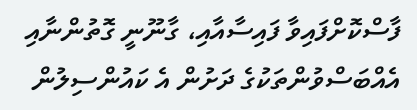ފާސްކޮށްފައިވާ ފައިސާއާއި، ގާނޫނީ ގޮތުންނާއި އެއްބަސްވުންތަކުގެ ދަށުން އެ ކައުންސިލުން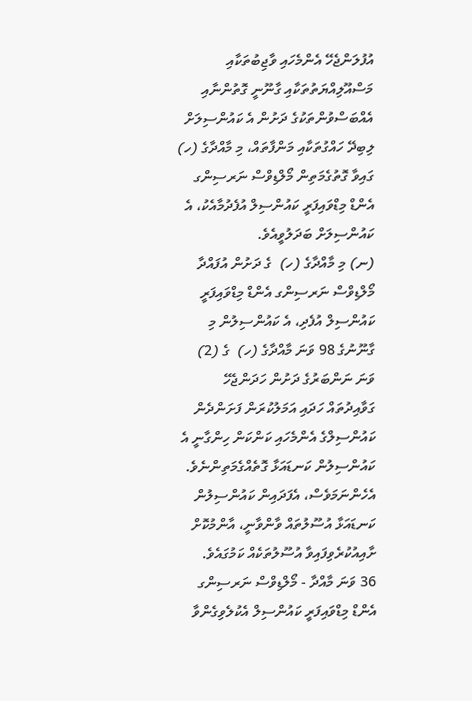އުފުލަންޖެހޭ އެންމެހައި ވާޖިބުތަކާއި މަސްއޫލިއްޔަތުތަކާއި ގާނޫނީ ގޮތުންނާއި އެއްބަސްވުންތަކުގެ ދަށުން އެ ކައުންސިލަށް ލިބިދޭ ހައްގުތަކާއި މަންފާތައް، މި މާއްދާގެ (ހ)  ގައިވާ ގޮތުގެމަތިން މޯލްޑިވްސް ނަރސިންގ އެންޑް މިޑްވައިފަރީ ކައުންސިލް އުފެދުމާއެކު، އެ ކައުންސިލަށް ބަދަލުވީއެވެ.
(ނ) މި މާއްދާގެ (ހ)  ގެ ދަށުން އުފައްދާ މޯލްޑިވްސް ނަރސިންގ އެންޑް މިޑްވައިފަރީ ކައުންސިލް އުފެދި، އެ ކައުންސިލުން މި ގާނޫނުގެ 98 ވަނަ މާއްދާގެ (ހ)  ގެ (2)  ވަނަ ނަންބަރުގެ ދަށުން ހަދަންޖެހޭ ގަވާއިދުތައް ހަދައި އަމަލުކުރަން ފަށަންދެން ކައުންސިލްގެ އެންމެހައި ކަންކަން ހިންގާނީ އެ ކައުންސިލުން ކަނޑައަޅާ ގޮތެއްގެމަތިންނެވެ. އެހެންނަމަވެސް، އެފަދައިން ކައުންސިލުން ކަނޑައަޅާ އުސޫލުތައް ވާންވާނީ، އާންމުކޮށް ށާއިއުކުރެވިފައިވާ އުސޫލުތަކެއް ކަމުގައެވެ.
36 ވަނަ މާއްދާ - މޯލްޑިވްސް ނަރސިންގ އެންޑް މިޑްވައިފަރީ ކައުންސިލް އެކުލެވިގެންވާ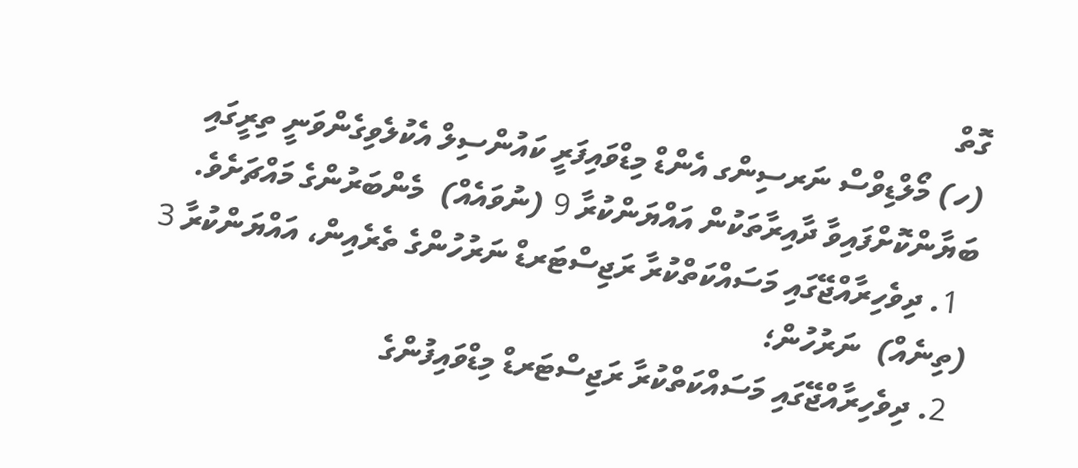ގޮތް
(ހ) މޯލްޑިވްސް ނަރސިންގ އެންޑް މިޑްވައިފަރީ ކައުންސިލް އެކުލެވިގެންވަނީ ތިރީގައި ބަޔާންކޮށްފައިވާ ދާއިރާތަކުން އައްޔަންކުރާ 9 (ނުވައެއް)  މެންބަރުންގެ މައްޗަށެވެ.
  1. ދިވެހިރާއްޖޭގައި މަސައްކަތްކުރާ ރަޖިސްޓަރޑް ނަރުހުންގެ ތެރެއިން، އައްޔަންކުރާ 3 (ތިނެއް)  ނަރުހުން؛
  2. ދިވެހިރާއްޖޭގައި މަސައްކަތްކުރާ ރަޖިސްޓަރޑް މިޑްވައިފުންގެ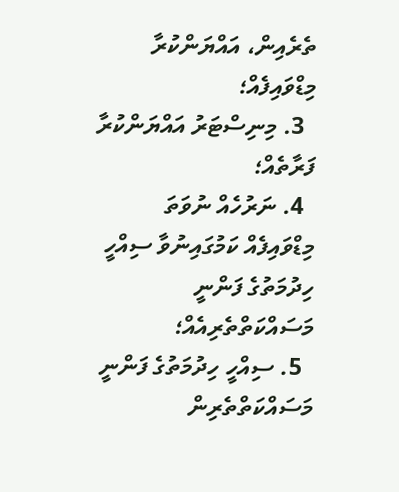ތެރެއިން، އައްޔަންކުރާ މިޑްވައިފެއް؛
  3. މިނިސްޓަރު އައްޔަންކުރާ ފަރާތެއް؛
  4. ނަރުހެއް ނުވަތަ މިޑްވައިފެއް ކަމުގައިނުވާ ސިއްހީ ހިދުމަތުގެ ފަންނީ މަސައްކަތްތެރިއެއް؛
  5. ސިއްހީ ހިދުމަތުގެ ފަންނީ މަސައްކަތްތެރިން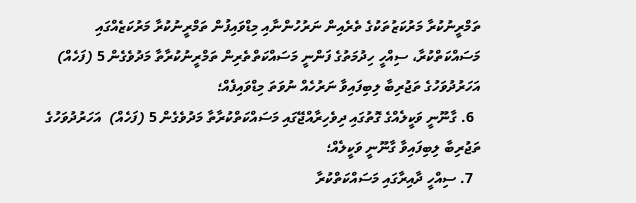ތަމްރީނުކުރާ މަރުކަޒުތަކުގެ ތެރެއިން ނަރުހުންނާއި މިޑްވައިފުން ތަމްރީނުކުރާ މަރުކަޒެއްގައި މަސައްކަތްކުރާ، ސިއްހީ ހިދުމަތުގެ ފަންނީ މަސައްކަތްތެރިން ތަމްރީނުކުރާތާ މަދުވެގެން 5 (ފަހެއް)  އަހަރުދުވަހުގެ ތަޖުރިބާ ލިބިފައިވާ ނަރުހެއް ނުވަތަ މިޑްވައިފެއް؛
  6. ގާނޫނީ ވަކީލެއްގެ ގޮތުގައި ދިވެހިރާއްޖޭގައި މަސައްކަތްކުރާތާ މަދުވެގެން 5 (ފަހެއް)  އަހަރުދުވަހުގެ ތަޖުރިބާ ލިބިފައިވާ ގާނޫނީ ވަކީލެއް؛
  7. ސިއްހީ ދާއިރާގައި މަސައްކަތްކުރާ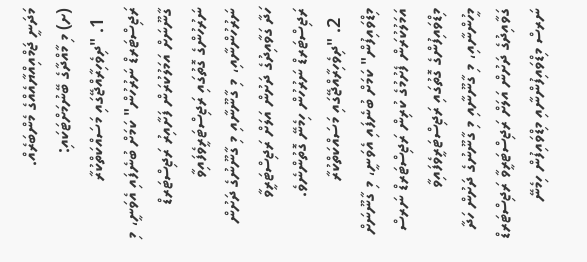މަދަނީ ޖަމްއިއްޔާއެއްގެ މެންބަރެއް.
(ށ) މި މާއްދާގެ ބޭނުމަށްޓަކައި:
  1. "ދިވެހިރާއްޖޭގައި މަސައްކަތްކުރާ ރަޖިސްޓަރޑް ނަރުހުން" ކަމަށް ބުނެފައި އެވަނީ، މި ގާނޫނަށް އަމަލުކުރަން ފަށާއިރު ރަޖިސްޓަރޑް ނަރުހުންގެ ގޮތުގައި ރަޖިސްޓަރީވެފައިވާ ނަރުހުންނާއި، މި ގާނޫނާއި މި ގާނޫނުގެ ދަށުން ހަދާ ގަވާއިދުގެ ދަށުން އަލަށް ރަޖިސްޓަރީވާ ރަޖިސްޓަރޑް ނަރުހުން ހިމެނޭ ގޮތުންނެވެ.
  2. "ދިވެހިރާއްޖޭގައި މަސައްކަތްކުރާ މިޑްވައިފުން" ކަމަށް ބުނެފައި އެވަނީ، މި ގާނޫނަށް އަމަލުކުރަން ފެށުމުގެ ކުރިން ރަޖިސްޓަރޑް ނަރސް މިޑްވައިފުންގެ ގޮތުގައި ރަޖިސްޓަރީވެފައިވާ މީހުންނާއި، މި ގާނޫނާއި މި ގާނޫނުގެ ދަށުން ހަދާ ގަވާއިދުގެ ދަށުން އަލަށް ރަޖިސްޓަރީވާ ރަޖިސްޓަރޑް ނަރސް މިޑްވައިފުންނާއި މިޑްވައިފުން ހިމެނޭ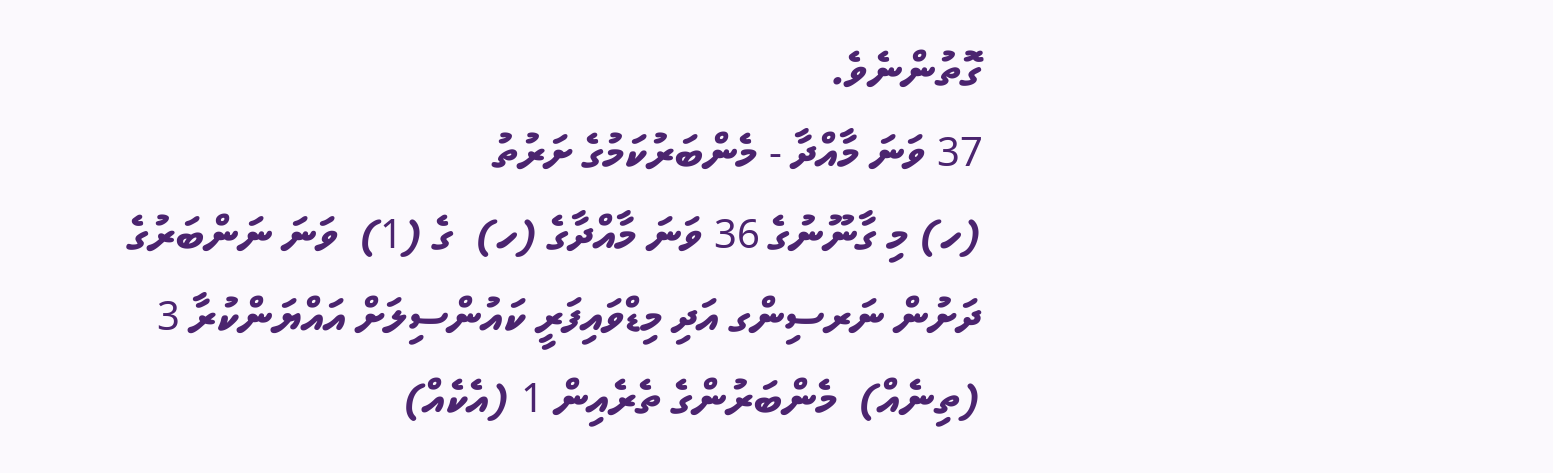ގޮތުންނެވެ.
37 ވަނަ މާއްދާ - މެންބަރުކަމުގެ ށަރުތު
(ހ) މި ގާނޫނުގެ 36 ވަނަ މާއްދާގެ (ހ)  ގެ (1)  ވަނަ ނަންބަރުގެ ދަށުން ނަރސިންގ އަދި މިޑްވައިފަރީ ކައުންސިލަށް އައްޔަންކުރާ 3 (ތިނެއް)  މެންބަރުންގެ ތެރެއިން 1 (އެކެއް)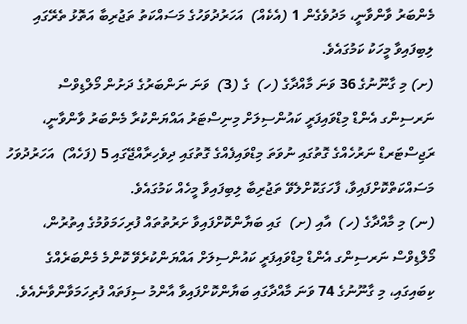މެންބަރު ވާންވާނީ، މަދުވެގެން 1 (އެކެއް)  އަހަރުދުވަހުގެ މަސައްކަތު ތަޖުރިބާ އަތޮޅު ތެރޭގައި ލިބިފައިވާ މީހަކު ކަމުގައެވެ.
(ށ) މި ގާނޫނުގެ 36 ވަނަ މާއްދާގެ (ހ)  ގެ (3)  ވަނަ ނަންބަރުގެ ދަށުން މޯލްޑިވްސް ނަރސިންގ އެންޑް މިޑްވައިފަރީ ކައުންސިލަށް މިނިސްޓަރު އައްޔަންކުރާ މެންބަރު ވާންވާނީ، ރަޖިސްޓަރޑް ނަރުހެއްގެ ގޮތުގައި ނުވަތަ މިޑްވައިފެއްގެ ގޮތުގައި ދިވެހިރާއްޖޭގައި 5 (ފަހެއް)  އަހަރުދުވަހު މަސައްކަތްކޮށްފައިވާ، ފާހަގަކޮށްލެވޭ ތަޖުރިބާ ލިބިފައިވާ މީހެއް ކަމުގައެވެ.
(ނ) މި މާއްދާގެ (ހ)  އާއި (ށ)  ގައި ބަޔާންކޮށްފައިވާ ށަރުތުތައް ފުރިހަމަވުމުގެ އިތުރުން، މޯލްޑިވްސް ނަރސިންގ އެންޑް މިޑްވައިފަރީ ކައުންސިލަށް އައްޔަންކުރެވޭ ކޮންމެ މެންބަރެއްގެ ކިބައިގައި، މި ގާނޫނުގެ 74 ވަނަ މާއްދާގައި ބަޔާންކޮށްފައިވާ އާންމު ސިފަތައް ފުރިހަމަވާންވާނެއެވެ.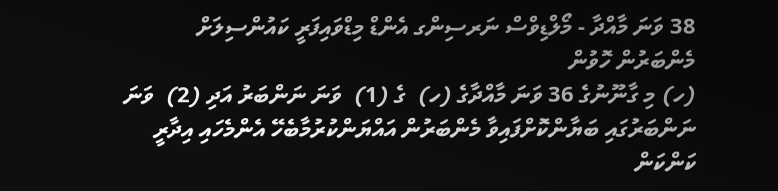38 ވަނަ މާއްދާ - މޯލްޑިވްސް ނަރސިންގ އެންޑް މިޑްވައިފަރީ ކައުންސިލަށް މެންބަރުން ހޮވުން
(ހ) މި ގާނޫނުގެ 36 ވަނަ މާއްދާގެ (ހ)  ގެ (1)  ވަނަ ނަންބަރު އަދި (2)  ވަނަ ނަންބަރުގައި ބަޔާންކޮށްފައިވާ މެންބަރުން އައްޔަންކުރުމާބެހޭ އެންމެހައި އިދާރީ ކަންކަން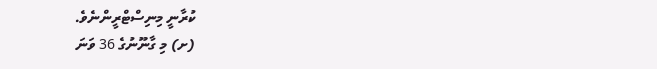ކުރާނީ މިނިސްޓްރީންނެވެ.
(ށ) މި ގާނޫނުގެ 36 ވަނަ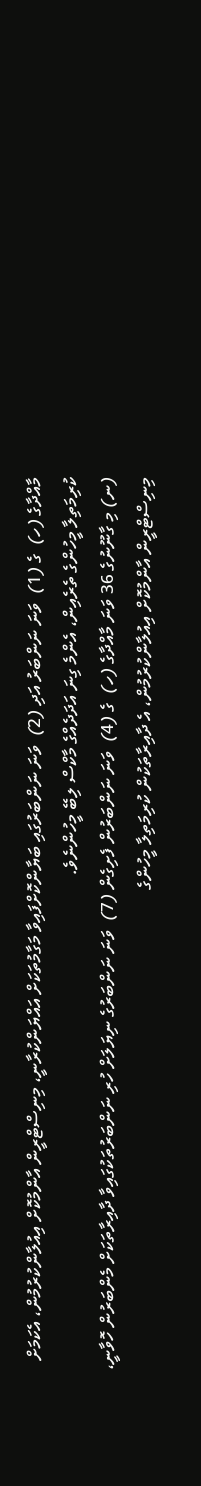މާއްދާގެ (ހ)  ގެ (1)  ވަނަ ނަންބަރު އަދި (2)  ވަނަ ނަންބަރުގައި ބަޔާންކޮށްފައިވާ މަގާމުތަކަށް އައްޔަންކުރާނީ، މިނިސްޓްރީން އާންމުކޮށް އިއުލާންކުރުމުން، އެކަމަށް ކުރިމަތިލާ މީހުންގެ ތެރެއިން، އެންމެ ގިނަ އަދަދެއްގެ މާކްސް ލިބޭ މީހުންނެވެ.
(ނ) މި ގާނޫނުގެ 36 ވަނަ މާއްދާގެ (ހ)  ގެ (4)  ވަނަ ނަންބަރުން ފެށިގެން (7)  ވަނަ ނަންބަރުގެ ނިޔަލަށް ހުރި ނަންބަރުތަކުގައިވާ ދާއިރާތަކަށް މެންބަރުން ހޮވާނީ، މިނިސްޓްރީން އާންމުކޮށް އިއުލާންކުރުމުން، އެ ދާއިރާތަކުން ކުރިމަތިލާ މީހުންގެ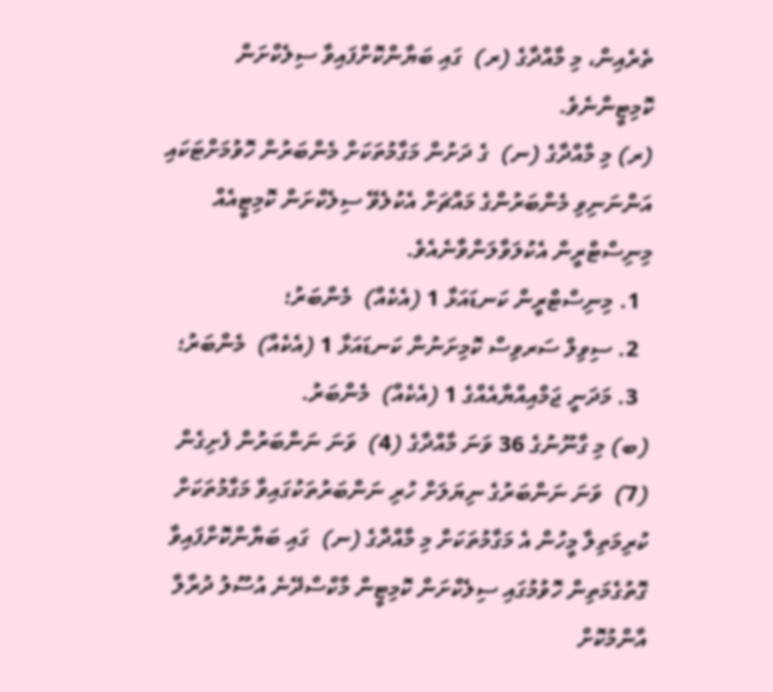ތެރެއިން، މި މާއްދާގެ (ރ)  ގައި ބަޔާންކޮށްފައިވާ ސިލެކްށަން ކޮމިޓީންނެވެ.
(ރ) މި މާއްދާގެ (ނ)  ގެ ދަށުން މަގާމުތަކަށް މެންބަރުން ހޮވުމަށްޓަކައި އަންނަނިވި މެންބަރުންގެ މައްޗަށް އެކުލެވޭ ސިލެކްށަން ކޮމިޓީއެއް މިނިސްޓްރީން އެކުލަވާލަންވާނެއެވެ.
  1. މިނިސްޓްރީން ކަނޑައަޅާ 1 (އެކެއް)  މެންބަރު؛
  2. ސިވިލް ސަރވިސް ކޮމިށަނުން ކަނޑައަޅާ 1 (އެކެއް)  މެންބަރު؛
  3. މަދަނީ ޖަމްއިއްޔާއެއްގެ 1 (އެކެއް)  މެންބަރު.
(ބ) މި ގާނޫނުގެ 36 ވަނަ މާއްދާގެ (4)  ވަނަ ނަންބަރުން ފެށިގެން (7)  ވަނަ ނަންބަރުގެ ނިޔަލަށް ހުރި ނަންބަރުތަކުގައިވާ މަގާމުތަކަށް ކުރިމަތިލާ މީހުން އެ މަގާމުތަކަށް މި މާއްދާގެ (ނ)  ގައި ބަޔާންކޮށްފައިވާ ގޮތުގެމަތިން ހޮވުމުގައި ސިލެކްށަން ކޮމިޓީން މާކްސްދޭނެ އުސޫލު ދުރާލާ އާންމުކޮށް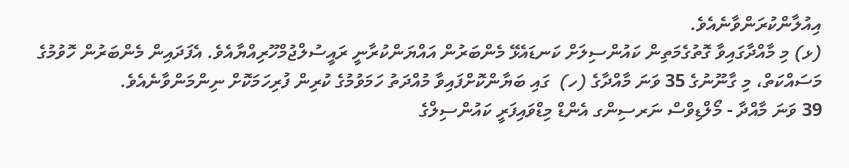އިއުލާންކުރަންވާނެއެވެ.
(ޅ) މި މާއްދާގައިވާ ގޮތުގެމަތިން ކައުންސިލަށް ކަނޑައެޅޭ މެންބަރުން އައްޔަންކުރާނީ ރައީސުލްޖުމްހޫރިއްޔާއެވެ. އެފަދައިން މެންބަރުން ހޮވުމުގެ މަސައްކަތް، މި ގާނޫނުގެ 35 ވަނަ މާއްދާގެ (ހ)  ގައި ބަޔާންކޮށްފައިވާ މުއްދަތު ހަމަވުމުގެ ކުރިން ފުރިހަމަކޮށް ނިންމަންވާނެއެވެ.
39 ވަނަ މާއްދާ - މޯލްޑިވްސް ނަރސިންގ އެންޑް މިޑްވައިފަރީ ކައުންސިލްގެ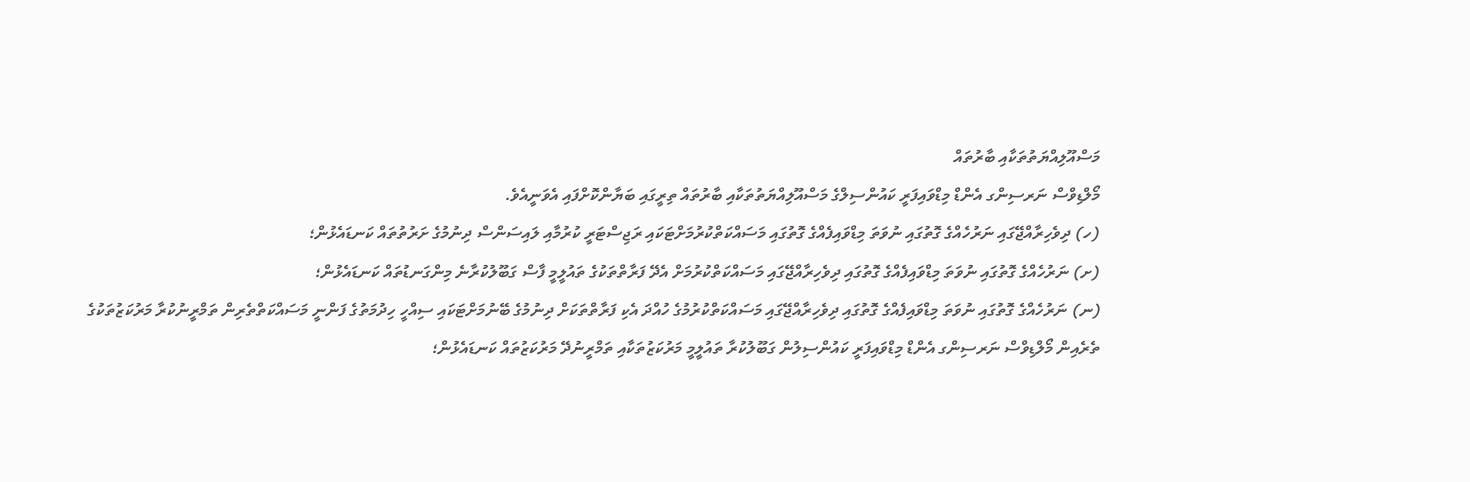މަސްއޫލިއްޔަތުތަކާއި ބާރުތައް
މޯލްޑިވްސް ނަރސިންގ އެންޑް މިޑްވައިފަރީ ކައުންސިލްގެ މަސްއޫލިއްޔަތުތަކާއި ބާރުތައް ތިރީގައި ބަޔާންކޮށްފައި އެވަނީއެވެ.
(ހ) ދިވެހިރާއްޖޭގައި ނަރުހެއްގެ ގޮތުގައި ނުވަތަ މިޑްވައިފެއްގެ ގޮތުގައި މަސައްކަތްކުރުމަށްޓަކައި ރަޖިސްޓަރީ ކުރުމާއި ލައިސަންސް ދިނުމުގެ ށަރުތުތައް ކަނޑައެޅުން؛
(ށ) ނަރުހެއްގެ ގޮތުގައި ނުވަތަ މިޑްވައިފެއްގެ ގޮތުގައި ދިވެހިރާއްޖޭގައި މަސައްކަތްކުރުމަށް އެދޭ ފަރާތްތަކުގެ ތައުލީމީ ފާސް ގަބޫލުކުރާނެ މިންގަނޑުތައް ކަނޑައެޅުން؛
(ނ) ނަރުހެއްގެ ގޮތުގައި ނުވަތަ މިޑްވައިފެއްގެ ގޮތުގައި ދިވެހިރާއްޖޭގައި މަސައްކަތްކުރުމުގެ ހުއްދަ އެކި ފަރާތްތަކަށް ދިނުމުގެ ބޭނުމަށްޓަކައި ސިއްހީ ހިދުމަތުގެ ފަންނީ މަސައްކަތްތެރިން ތަމްރީނުކުރާ މަރުކަޒުތަކުގެ ތެރެއިން މޯލްޑިވްސް ނަރސިންގ އެންޑް މިޑްވައިފަރީ ކައުންސިލުން ގަބޫލުކުރާ ތައުލީމީ މަރުކަޒުތަކާއި ތަމްރީނުދޭ މަރުކަޒުތައް ކަނޑައެޅުން؛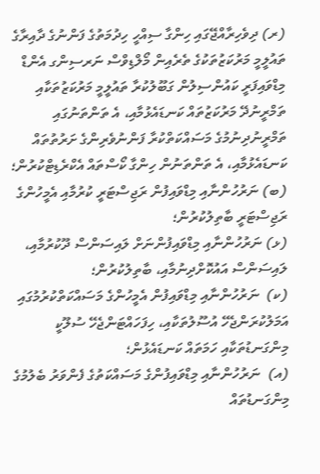(ރ) ދިވެހިރާއްޖޭގައި ހިންގާ ސިއްހީ ހިދުމަތުގެ ފަންނުގެ ދާއިރާގެ ތައުލީމީ މަރުކަޒުތަކުގެ ތެރެއިން މޯލްޑިވްސް ނަރސިންގ އެންޑް މިޑްވައިފަރީ ކައުންސިލުން ގަބޫލުކުރާ ތައުލީމީ މަރުކަޒުތަކާއި ތަމްރީނުދޭ މަރުކަޒުތައް ކަނޑައެޅުމާއި، އެ ތަންތަނުގައި ތަމްރީނުދިނުމުގެ މަސައްކަތްކުރާ ފަންނުވެރިންގެ ށަރުތުތައް ކަނޑައެޅުމާއި، އެ ތަންތަނުން ހިންގާ ކޯސްތައް އެކްރެޑިޓްކުރުން؛
(ބ) ނަރުހުންނާއި މިޑްވައިފުން ރަޖިސްޓަރީ ކުރުމާއި އެމީހުންގެ ރަޖިސްޓަރީ ބާތިލުކުރުން؛
(ޅ) ނަރުހުންނާއި މިޑްވައިފުންނަށް ލައިސަންސް ދޫކުރުމާއި، ލައިސަންސް އައުކޮށްދިނުމާއި، ބާތިލުކުރުން؛
(ކ)  ނަރުހުންނާއި މިޑްވައިފުން އެމީހުންގެ މަސައްކަތްކުރުމުގައި އަމަލުކުރަންޖެހޭ އުސޫލުތަކާއި، ހިފަހައްޓަންޖެހޭ ސުލޫކީ މިންގަނޑުތަކާއި ހަމަތައް ކަނޑައެޅުން؛
(އ)  ނަރުހުންނާއި މިޑްވައިފުންގެ މަސައްކަތުގެ ފެންވަރު ބެލުމުގެ މިންގަނޑުތައް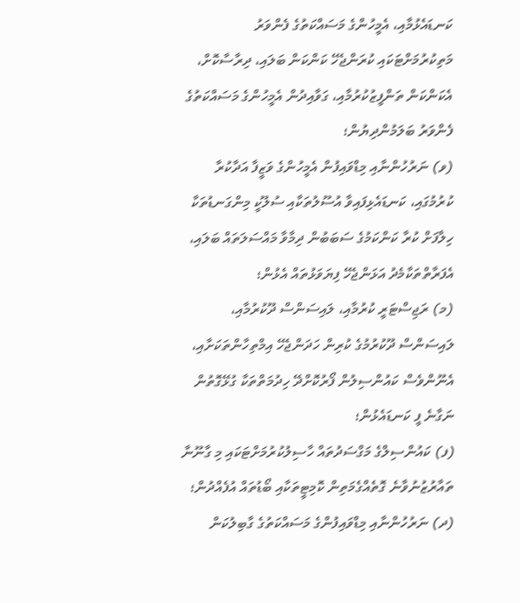ކަނޑައެޅުމާއި، އެމީހުންގެ މަސައްކަތުގެ ފެންވަރު މަތިކުރުމަށްޓަކައި ކުރަންޖެހޭ ކަންކަން ބަލައި، ދިރާސާކޮށް، އެކަންކަން ތަންފީޒުކުރުމާއި، ގަވާއިދުން އެމީހުންގެ މަސައްކަތުގެ ފެންވަރު ބަލަމުންދިޔުން؛
(ވ) ނަރުހުންނާއި މިޑްވައިފުން އެމީހުންގެ ވަޒީފާ އަދާކުރާ ކުރުމުގައި، ކަނޑައެޅިފައިވާ އުސޫލުތަކާއި ސުލޫކީ މިންގަނޑުތަކާ ހިލާފަށް ކުރާ ކަންކަމުގެ ސަބަބުން ދިމާވާ މައްސަލަތައް ބަލައި، އެފަރާތްތަކާމެދު އަޅަންޖެހޭ ފިޔަވަޅުތައް އެޅުން؛
(މ) ރަޖިސްޓަރީ ކުރުމާއި، ލައިސަންސް ދޫކުރުމާއި، ލައިސަންސް ދޫކުރުމުގެ ކުރިން ހަދަންޖެހޭ އިމްތިހާންތަކަށާއި، އެނޫންވެސް ކައުންސިލުން ފޯރުކޮށްދޭ ހިދުމަތްތަކާ ގުޅޭގޮތުން ނަގާނެ ފީ ކަނޑައެޅުން؛
(ފ) ކައުންސިލްގެ މަގްސަދުތައް ހާސިލުކުރުމަށްޓަކައި މި ގާނޫނާ ތައާރުޒުނުވާނެ ގޮތެއްގެމަތިން ކޮމިޓީތަކާއި ބޯޑުތައް އުފެއްދުން؛
(ދ) ނަރުހުންނާއި މިޑްވައިފުންގެ މަސައްކަތުގެ ގާބިލުކަން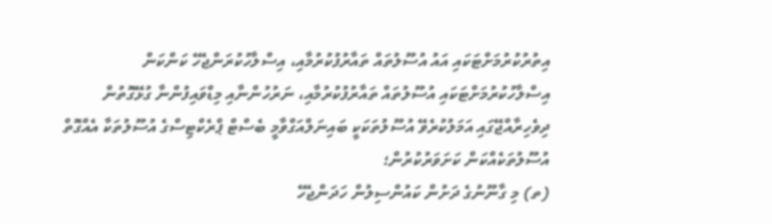އިތުރުކުރުމަށްޓަކައި އައު އުސޫލުތައް ތައާރުފުކުރުމާއި، އިސްލާހުކުރަންޖެހޭ ކަންކަން އިސްލާހުކުރުމަށްޓަކައި އުސޫލުތައް ތައާރުފުކުރުމާއި، ނަރުހުންނާއި މިޑްވައިފުންނާ ގުޅޭގޮތުން ދިވެހިރާއްޖޭގައި އަމަލުކުރެވޭ އުސޫލުތަކަކީ ބައިނަލްއަގްވާމީ ބެސްޓް ޕްރެކްޓިސްގެ އުސޫލުތަކާ އެއްގޮތް އުސޫލުތަކެއްކަން ކަށަވަރުކުރުން؛
(ތ) މި ގާނޫނުގެ ދަށުން ކައުންސިލުން ހަދަންޖެހޭ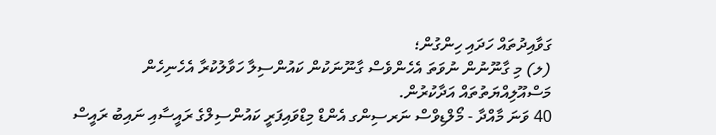ގަވާއިދުތައް ހަދައި ހިންގުން؛
(ލ) މި ގާނޫނުން ނުވަތަ އެހެންވެސް ގާނޫނަކުން ކައުންސިލާ ހަވާލުކުރާ އެހެނިހެން މަސްއޫލިއްޔަތުތައް އަދާކުރުން.
40 ވަނަ މާއްދާ - މޯލްޑިވްސް ނަރސިންގ އެންޑް މިޑްވައިފަރީ ކައުންސިލްގެ ރައީސާއި ނައިބު ރައީސް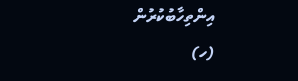އިންތިހާބުކުރުން
(ހ)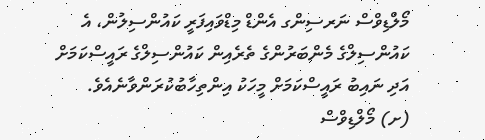މޯލްޑިވްސް ނަރސިންގ އެންޑް މިޑްވައިފަރީ ކައުންސިލުން، އެ ކައުންސިލްގެ މެންބަރުންގެ ތެރެއިން ކައުންސިލްގެ ރައީސްކަމަށް އަދި ނައިބު ރައީސްކަމަށް މީހަކު އިންތިހާބުކުރަންވާނެއެވެ.
(ށ) މޯލްޑިވްސް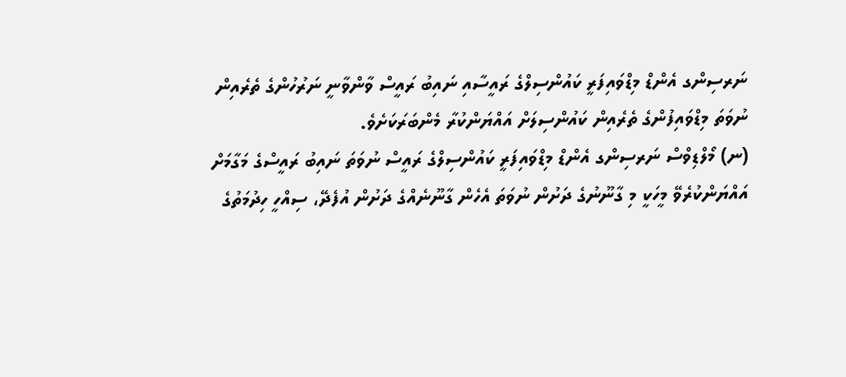ނަރސިންގ އެންޑް މިޑްވައިފަރީ ކައުންސިލްގެ ރައީސާއި ނައިބު ރައީސް ވާންވާނީ ނަރުހުންގެ ތެރެއިން ނުވަތަ މިޑްވައިފުންގެ ތެރެއިން ކައުންސިލަށް އައްޔަންކުރާ މެންބަރަކަށެވެ.
(ނ) މޯލްޑިވްސް ނަރސިންގ އެންޑް މިޑްވައިފަރީ ކައުންސިލްގެ ރައީސް ނުވަތަ ނައިބު ރައީސްގެ މަގާމަށް އައްޔަންކުރެވޭ މީހަކީ މި ގާނޫނުގެ ދަށުން ނުވަތަ އެހެން ގާނޫނެއްގެ ދަށުން އުފެދޭ، ސިއްހީ ހިދުމަތުގެ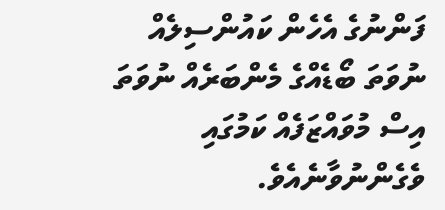ފަންނުގެ އެހެން ކައުންސިލެއް ނުވަތަ ބޯޑެއްގެ މެންބަރެއް ނުވަތަ އިސް މުވައްޒަފެއް ކަމުގައި ވެގެންނުވާނެއެވެ.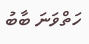ހަތްވަނަ ބާބު